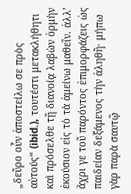„δεῦρο οὖν ἀποστείλω σε πρὸς αὐτούς“ (ibid.), τουτέστι μετακλήθητι καὶ πρόσελθε τῇ διανοίᾳ λαβὼν ὁρμὴν ἑκούσιον εἰς τὸ τὰ ἀμείνω μαθεῖν. ἀλλ’ ἄχρι γε τοῦ παρόντος ἐπιμορφάζεις ὡς παιδείαν δεξάμενος τὴν ἀληθῆ· μήπω γὰρ παρὰ σαυτῷ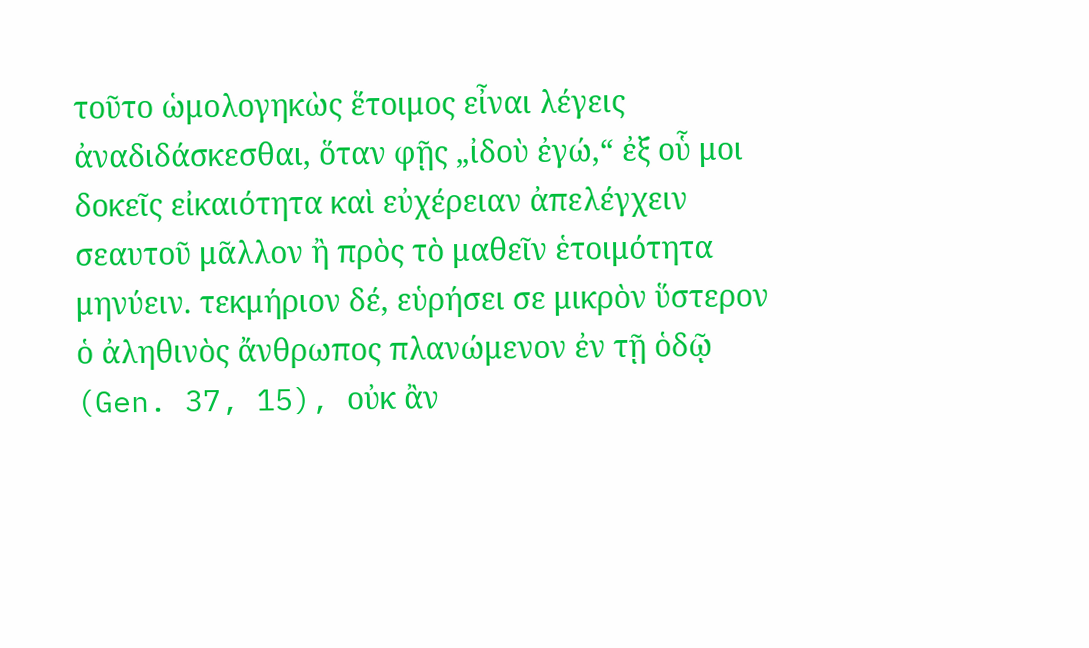τοῦτο ὡμολογηκὼς ἕτοιμος εἶναι λέγεις ἀναδιδάσκεσθαι, ὅταν φῇς „ἰδοὺ ἐγώ,“ ἐξ οὗ μοι δοκεῖς εἰκαιότητα καὶ εὐχέρειαν ἀπελέγχειν σεαυτοῦ μᾶλλον ἢ πρὸς τὸ μαθεῖν ἑτοιμότητα μηνύειν. τεκμήριον δέ, εὑρήσει σε μικρὸν ὕστερον ὁ ἀληθινὸς ἄνθρωπος πλανώμενον ἐν τῇ ὁδῷ (Gen. 37, 15), οὐκ ἂν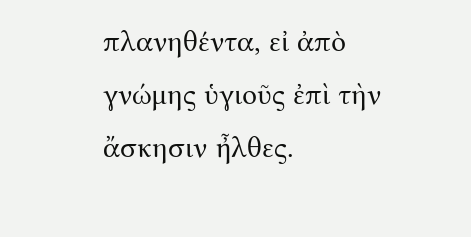πλανηθέντα, εἰ ἀπὸ γνώμης ὑγιοῦς ἐπὶ τὴν ἄσκησιν ἦλθες.